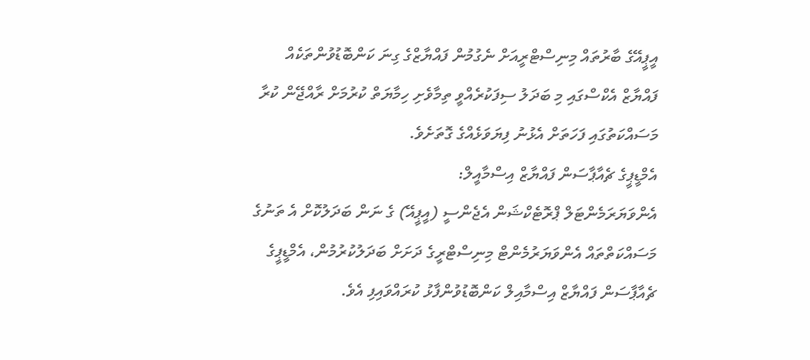އީޕީއޭގެ ބާރުތައް މިނިސްޓްރީއަށް ނެގުމުން ފައްޔާޒްގެ ގިނަ ކަންބޮޑުވުންތަކެއް
ފައްޔާޒް އެކްސްގައި މި ބަދަލު ސިފަކުރެއްވީ ތިމާވެށި ހިމާޔަތް ކުރުމަށް ރާއްޖޭން ކުރާ މަސައްކަތުގައި ފަހަތަށް އެޅުނު ފިޔަވަޅެއްގެ ގޮތަށެވެ.
އެމްޑީޕީގެ ޗެއާޕާސަން ފައްޔާޒް އިސްމާއީލް:
އެންވަޔަރަމެންޓަލް ޕްރޮޓެކްޝަން އެޖެންސީ (އީޕީއޭ) ގެ ނަން ބަދަލުކޮށް އެ ތަނުގެ މަސައްކަތްތައް އެންވަޔަރުމެންޓް މިނިސްޓްރީގެ ދަށަށް ބަދަލުކުރުމުން، އެމްޑީޕީގެ ޗެއާޕާސަން ފައްޔާޒް އިސްމާއިލް ކަންބޮޑުވުންފާޅު ކުރައްވައިފި އެވެ.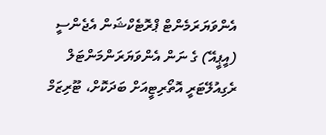އެންވަޔަރަމެންޓް ޕްރޮޓެކްޝަން އެޖެންސީ (އީޕީއޭ) ގެ ނަން އެންވަޔަރަންމަންޓަލް ރެގިއުލޭޓަރީ އޮތޯރިޓީއަށް ބަދަކޮށް، ޓޫރިޒަމް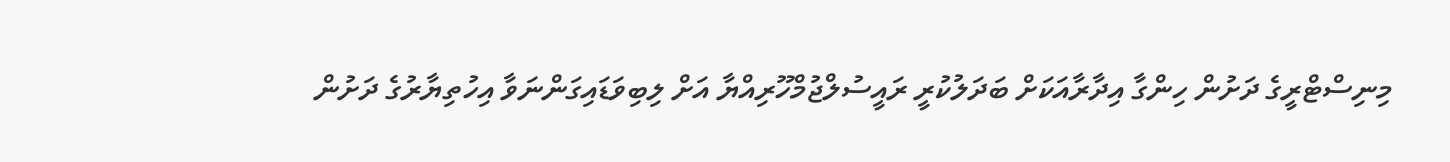މިނިސްޓްރީގެ ދަށުން ހިންގާ އިދާރާއަކަށް ބަދަލުކުރީ ރައީސުލްޖުމްހޫރިއްޔާ އަށް ލިބިވަޑައިގަންނަވާ އިހުތިޔާރުގެ ދަށުން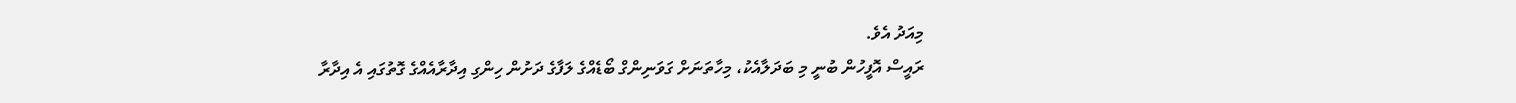މިއަދު އެވެ.
ރައީސް އޮފީހުން ބުނީ މި ބަދަލާއެކު، މިހާތަނަށް ގަވަނިންގް ބޯޑެއްގެ ލަފާގެ ދަށުން ހިންގި އިދާރާއެއްގެ ގޮތުގައި އެ އިދާރާ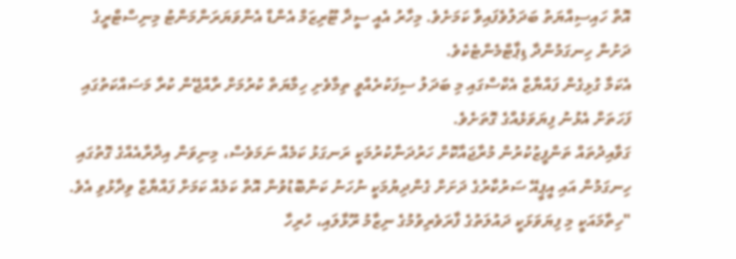އޮތް ހައިސިއްޔަތު ބަދަލުވެފައިވާ ކަމަށެވެ. މިހާރު އެއީ ސީދާ ޓޫރިޒަމް އެންޑް އެންވަޔަރަންމަންޓު މިނިސްޓްރީގެ ދަށުން ހިނގަމުންދާ ޑިޕާޓްމެންޓެކެވެ.
އެކަމާ ގުޅިގެން ފައްޔާޒް އެކްސްގައި މި ބަދަލު ސިފަކުރެއްވީ ތިމާވެށި ހިމާޔަތް ކުރުމަށް ރާއްޖޭން ކުރާ މަސައްކަތުގައި ފަހަތަށް އެޅުނު ފިޔަވަޅެއްގެ ގޮތަށެވެ.
ގަވާއިދުތައް ތަންފީޒުކުރުން މުރާޖައާކޮށް ހަރުދަނާކުރުމަކީ ރަނގަޅު ކަމެއް ނަމަވެސް، މިނިވަން އިދާރާއެއްގެ ގޮތުގައި ހިނގަމުން އައި އީޕީއޭ ސަރުކާރުގެ ދަށަށް ގެންދިޔުމަކީ ނުހަނު ކަންބޮޑުވުން އޮތް ކަމެއް ކަމަށް ފައްޔާޒް ވިދާޅުވި އެވެ.
"ހިތާމައަކީ މި ފިޔަވަޅަކީ ދައުލަތުގެ ފާރަވެރިވުމުގެ ނިޒާމު ރޫޅާލައި، ހުރިހާ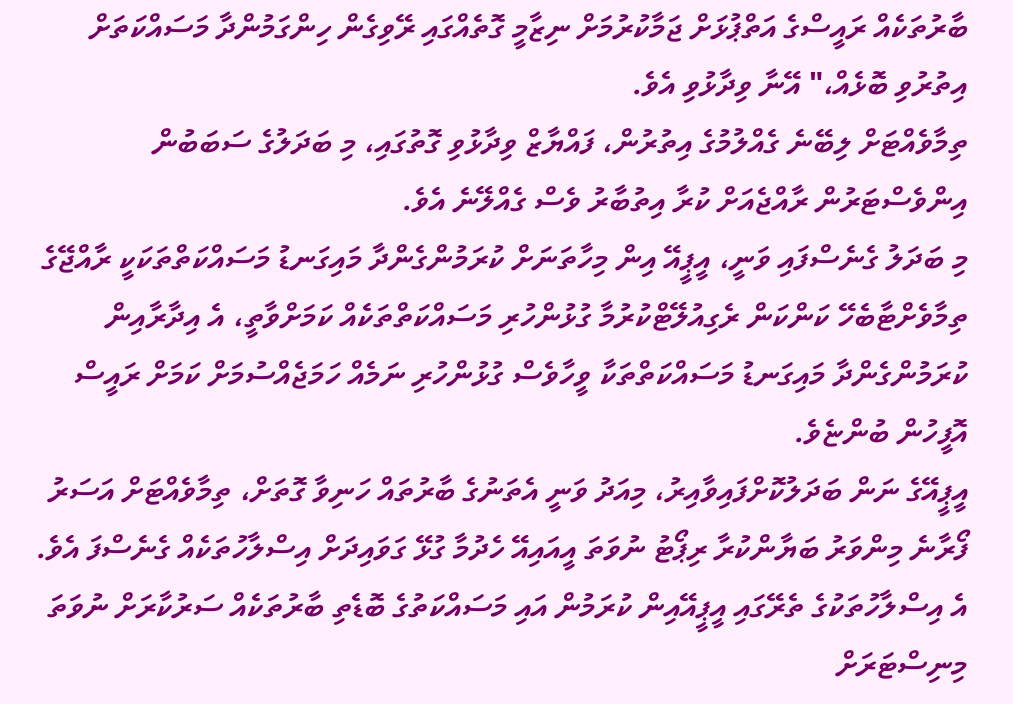ބާރުތަކެއް ރައީސްގެ އަތްޕުޅަށް ޖަމާކުރުމަށް ނިޒާމީ ގޮތެއްގައި ރޭވިގެން ހިންގަމުންދާ މަސައްކަތަށް އިތުރުވި ބޮޅެއް،" އޭނާ ވިދާޅުވި އެވެ.
ތިމާވެއްޓަށް ލިބޭނެ ގެއްލުމުގެ އިތުރުން، ފައްޔާޒް ވިދާޅުވި ގޮތުގައި، މި ބަދަލުގެ ސަބަބުން އިންވެސްޓަރުން ރާއްޖެއަށް ކުރާ އިތުބާރު ވެސް ގެއްލޭނެ އެވެ.
މި ބަދަލު ގެނެސްފައި ވަނީ، އީޕީއޭ އިން މިހާތަނަށް ކުރަމުންގެންދާ މައިގަނޑު މަސައްކަތްތަކަކީ ރާއްޖޭގެ ތިމާވެށްޓާބެހޭ ކަންކަން ރެގިއުލޭޓްކުރުމާ ގުޅުންހުރި މަސައްކަތްތަކެއް ކަމަށްވާތީ، އެ އިދާރާއިން ކުރަމުންގެންދާ މައިގަނޑު މަސައްކަތްތަކާ ވީހާވެސް ގުޅުންހުރި ނަމެއް ހަމަޖެއްސުމަށް ކަމަށް ރައީސް އޮފީހުން ބުންޏެވެ.
އީޕީއޭގެ ނަން ބަދަލުކޮށްފައިވާއިރު، މިއަދު ވަނީ އެތަނުގެ ބާރުތައް ހަނިވާ ގޮތަށް، ތިމާވެއްޓަށް އަސަރު ފޯރާނެ މިންވަރު ބަޔާންކުރާ ރިޕޯޓު ނުވަތަ އީއައިއޭ ހެދުމާ ގުޅޭ ގަވައިދަށް އިސްލާހުތަކެއް ގެނެސްފަ އެވެ. އެ އިސްލާހުތަކުގެ ތެރޭގައި އީޕީއޭއިން ކުރަމުން އައި މަސައްކަތުގެ ބޮޑެތި ބާރުތަކެއް ސަރުކާރަށް ނުވަތަ މިނިސްޓަރަށް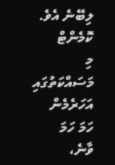ލިބޭނެ އެވެ.
ކޮމެންޓް
މި މަސައްކަތުގައި އަހަރެމެން ހަމަ ހަމަ ވާނެ،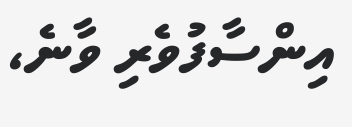އިންސާފުވެރި ވާނެ،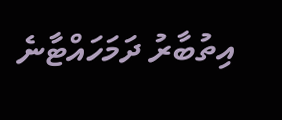އިތުބާރު ދަމަހައްޓާނެ